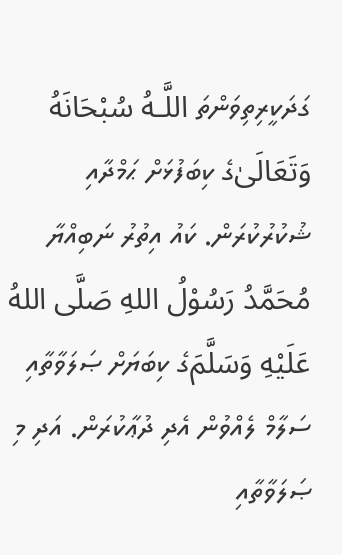ގަދަކީރިތިވަންތަ اللَّـهُ سُبْحَانَهُ وَتَعَالَىٰގެ ކިބަފުޅަށް ޙަމްދާއި ޝުކުރުކުރަން. ކައު އިތުރު ނަބިއްޔާ مُحَمَّدُ رَسُوْلُ اللهِ صَلَّى اللهُ عَلَيْهِ وَسَلَّمَގެ ކިބަޔަށް ޞަލަވާތާއި ސަލާމް ލެއްވުން އެދި ދުޢާކުރަން. އަދި މި ޞަލަވާތާއި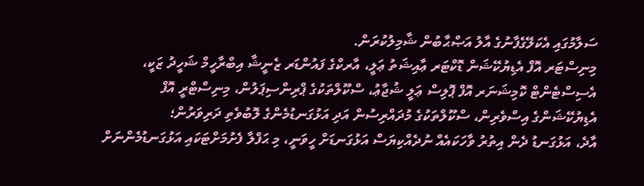ސަލާމުގައި އެކަލޭގެފާނުގެ އާލު އަޞްޙާބުން ޝާމިލުކުރަން.
މިނިސްޓަރ އޮފް އެޑިޔުކޭޝަން ޑޮކްޓަރ ޢާއިޝަތު ޢަލީ، އާރކްގެ ފައުންޑަރ ޒެނީޝާ އިބްރާހީމް ޝަހީދު ޒަކީ، އެސިސްޓެންޓް ކޮމިޝަނަރ އޮފް ޕޮލިސް ޢަލީ ޝުޖާޢު، ސްކޫލްތަކުގެ ޕްރިންސިޕަލުން، މިނިސްޓްރީ އޮފް އެޑިޔުކޭޝަންގެ އިސްވެރިން، ސްކޫލްތަކުގެ މުދައްރިސުން އަދި އަޅުގަނޑުމެންގެ ލޮބުވެތި ދަރިވަރުން؛
އާދެ، އަޅުގަނޑު ދެން އިތުރު ވާހަކައެއް ނުދެއްކިޔަސް އަޅުގަނޑަށް ހީވަނީ، މި ޙަފްލާ ފެށުމަށްޓަކައި އަޅުގަނޑުމެންނަށް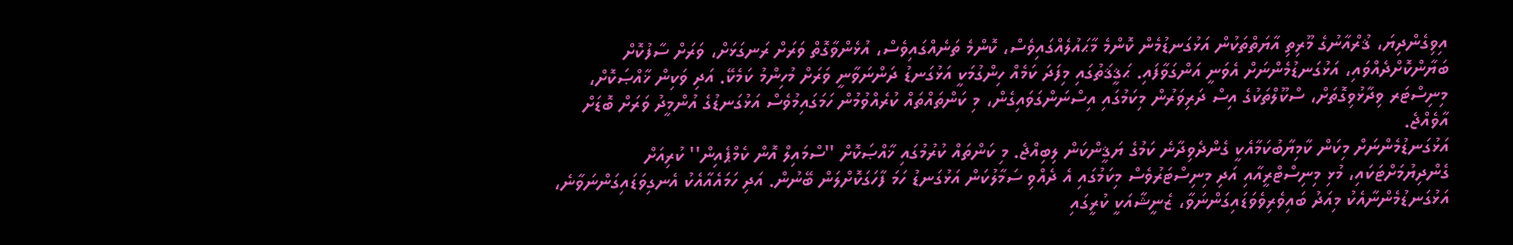އިވިގެންދިޔަ، ޤުރްއާނުގެ މޫރިތި އާޔަތްތަކުން އަޅުގަނޑުމެން ކޮންމެ މާޙައުލެއްގައިވެސް، ކޮންމެ ތަނެއްގައިވެސް، އުޅެންވާގޮތް ވަރަށް ރަނގަޅަށް، ވަރަށް ސާފުކޮށް ބަޔާންކޮށްދެއްވައި، އަޅުގަނޑުމެންނަށް އެވަނީ އަންގަވާފައި. ޙަޤީޤަތުގައި މިފަދަ ކަމެއް ހިންގުމަކީ އަޅުގަނޑު ދަންނަވާނީ ވަރަށް މުހިންމު ކަމެކޭ. އަދި ވަކިން ޚާއްޞަކޮށް، މިނިސްޓަރ ވިދާޅުވިގޮތަށް، ސްކޫލްތަކުގެ އިސް ދަރިވަރުން މިކަމުގައި އިސްނަންގަވައިގެން، މި ކަންތައްތައް ކުރެއްވުމުން ހަމަގައިމުވެސް އަޅުގަނޑުގެ އުންމީދު ވަރަށް ބޮޑަށް އާވެއްޖެ.
އަޅުގަނޑުމެންނަށް މިކަން ކާމިޔާބުކަމާއެކީ ގެންދެވިދާނެ ކަމުގެ ޔަޤީންކަން ލިބިއްޖެ. މި ކަންތައް ކުރުމުގައި ޚާއްޞަކޮށް ''ސްމައިލް އޮން ކެމްޕެއިން'' ކުރިއަށް ގެންދިޔުމަށްޓަކައި، މުޅި މިނިސްޓްރީއާއި އަދި މިނިސްޓަރުވެސް މިކަމުގައި އެ ދެއްވި ސަމާލުކަން އަޅުގަނޑު ހަމަ ފާހަގަކޮށްލަން ބޭނުން. އަދި ހަމައެއާއެކު އެނގިވަޑައިގަންނަވާނެ، އަޅުގަނޑުމެންނާއެކު މިއަދު ބައިވެރިވެވަޑައިގަންނަވާ، ޒެނީޝާއަކީ ކުރީގައި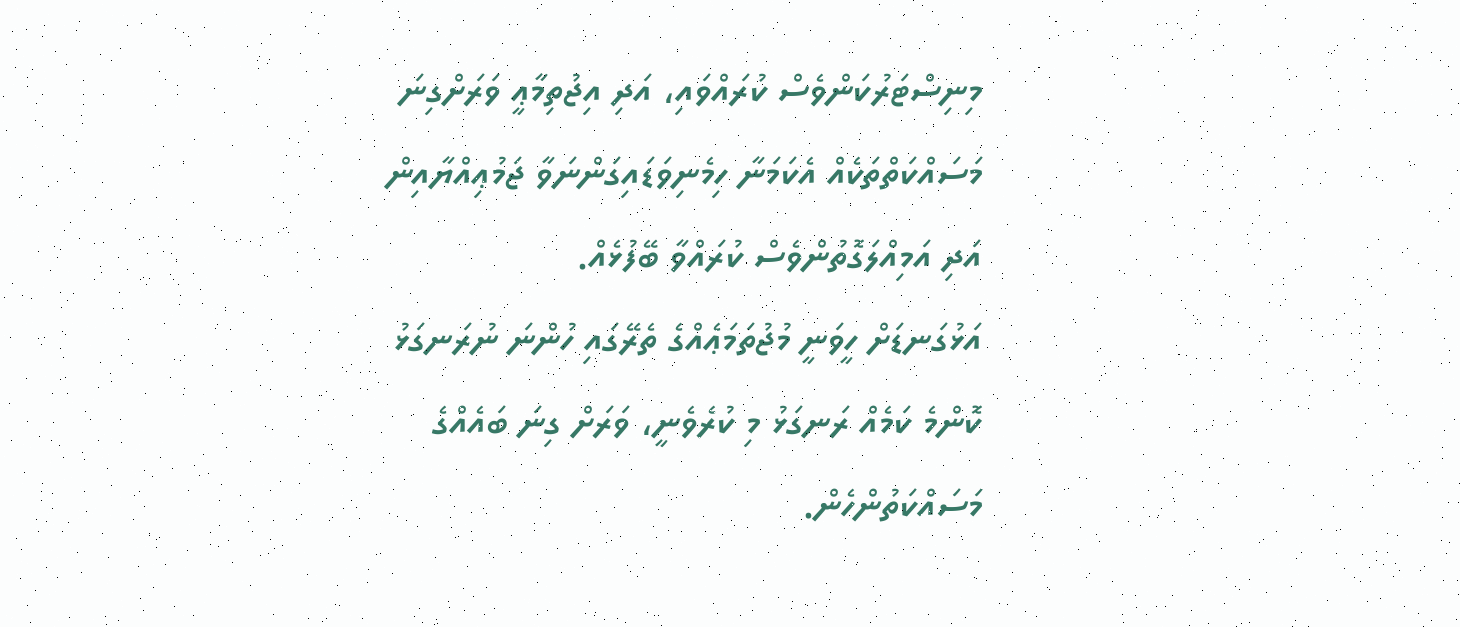މިނިސްޓަރުކަންވެސް ކުރައްވައި، އަދި އިޖުތިމާޢީ ވަރަށްގިނަ މަސައްކަތްތަކެއް އެކަމަނާ ހިމެނިވަޑައިގަންނަވާ ޖަމުޢިއްޔާއިން އަދި އަމިއްލަގޮތުންވެސް ކުރައްވާ ބޭފުޅެއް.
އަޅުގަނޑަށް ހީވަނީ މުޖުތަމަޢެއްގެ ތެރޭގައި ހުންނަ ނުރަނގަޅު ކޮންމެ ކަމެއް ރަނގަޅު މި ކުރެވެނީ، ވަރަށް ގިނަ ބައެއްގެ މަސައްކަތުންހެން.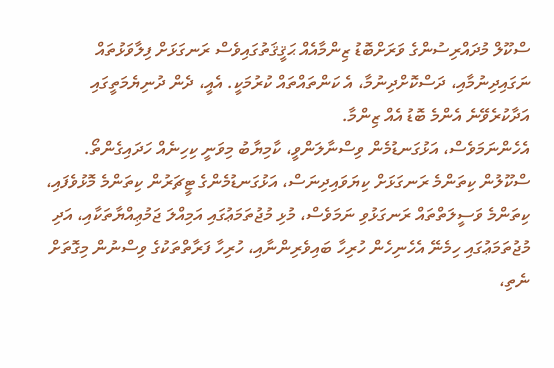ސްކޫލް މުދައްރިސުންގެ ވަރަށްބޮޑު ޒިންމާއެއް ޙަޤީޤަތުގައިވެސް ރަނގަޅަށް ފިލާވަޅުތައް ނަގައިދިނުމާއި، ދަސްކޮށްދިނުމާ، އެ ކަންތައްތައް ކުރުމަކީ. އެއީ، ދެން ދުނިޔެމަތީގައި އަދާކުރެވޭނެ އެންމެ ބޮޑު އެއް ޒިންމާ.
އެހެންނަމަވެސް، އަޅުގަނޑުމެން ވިސްނާލަންވީ، ކާމިޔާބު މިވަނީ ކިހިނެއް ހަދައިގެންތޯ. ސްކޫލުން ކިތަންމެ ރަނގަޅަށް ކިޔަވައިދިނަސް، އަޅުގަނޑުމެންގެ ޓީޗަރުން ކިތަންމެ މޮޅުވެފައި، ކިތަންމެ ވަސީލަތްތައް ރަނގަޅުވި ނަމަވެސް، މުޅި މުޖުތަމަޢުގައި އަމިއްލަ ޖަމުޢިއްޔާތަކާއި، އަދި މުޖުތަމަޢުގައި ހިމެނޭ އެހެނިހެން ހުރިހާ ބައިވެރިންނާއި، ހުރިހާ ފަރާތްތަކުގެ ވިސްނުން މިގޮތަށް ނެތި،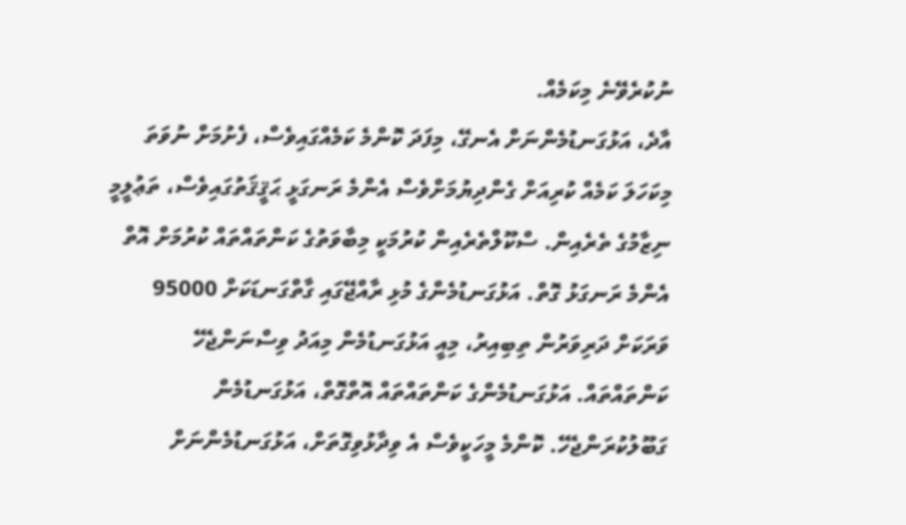ނުކުރެވޭނެ މިކަމެއް.
އާދެ، އަޅުގަނޑުމެންނަށް އެނގޭ، މިފަދަ ކޮންމެ ކަމެއްގައިވެސް، ފެށުމަށް ނުވަތަ މިކަހަލަ ކަމެއް ކުރިއަށް ގެންދިޔުމަށްވެސް އެންމެ ރަނގަޅީ ޙަޤީޤަތުގައިވެސް، ތަޢުލީމީ ނިޒާމުގެ ތެރެއިން. ސްކޫލްތެރެއިން ކުރުމަކީ މިބާވަތުގެ ކަންތައްތައް ކުރުމަށް އޮތް އެންމެ ރަނގަޅު ގޮތް. އަޅުގަނޑުމެންގެ މުޅި ރާއްޖޭގައި ގާތްގަނޑަކަށް 95000 ވަރަކަށް ދަރިވަރުން ތިބިއިރު، މިއީ އަޅުގަނޑުމެން މިއަދު ވިސްނަންޖެހޭ ކަންތައްތައް. އަޅުގަނޑުމެންގެ ކަންތައްތައް އޮތްގޮތް، އަޅުގަނޑުމެން ގަބޫލުކުރަންޖެހޭ. ކޮންމެ މީހަކީވެސް އެ ވިދާޅުވިގޮތަށް، އަޅުގަނޑުމެންނަށް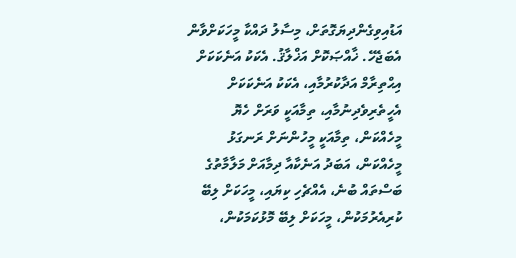އަޑުއިވިގެންދިޔަގޮތަށް، މިސާލު ދައްކާ މީހަކަށްވާން އެބަޖެހޭ. ޚާއްޞަކޮށް އަޚްލާޤު. އެކަކު އަނެކަކަށް އިޙްތިރާމް އަދާކުރުމާއި، އެކަކު އަނެކަކަށް އެހީތެރިވެދިނުމާއި، ތިމާއަކީ ވަރަށް ހެޔޮ މީހެއްކަން، ތިމާއަކީ މީހުންނަށް ރަނގަޅު މީހެއްކަން، އަބަދު އަނެކާއާ ދިމާއަށް މަލާމާތުގެ ބަސްތައް ބުނެ، އެއްޗެހި ކިޔައި، މީހަކަށް ލިބޭ ކުރިއެރުމަކުން، މީހަކަށް ލިބޭ މޮޅުކަމަކުން،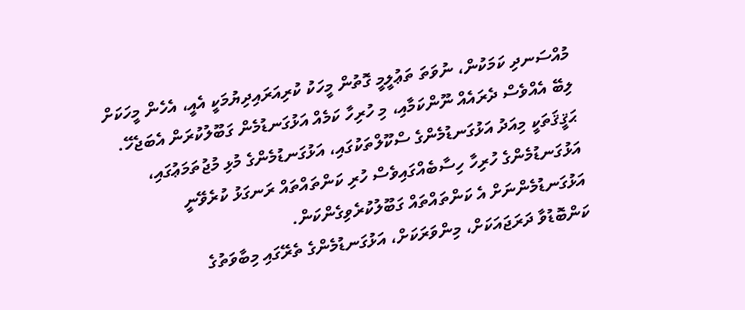މުއްސަނދި ކަމަކުން، ނުވަތަ ތަޢުލީމީ ގޮތުން މީހަކު ކުރިއަރައިދިޔުމަކީ އެއީ، އެހެން މީހަކަށް ލިބޭ އެއްވެސް ދެރައެއް ނޫންކަމާއި، މި ހުރިހާ ކަމެއް އަޅުގަނޑުމެން ގަބޫލުކުރަން އެބަޖެހޭ. ޙަޤީޤަތަކީ މިއަދު އަޅުގަނޑުމެންގެ ސްކޫލްތަކުގައި، އަޅުގަނޑުމެންގެ މުޅި މުޖުތަމަޢުގައި، އަޅުގަނޑުމެންގެ ހުރިހާ ހިސާބެއްގައިވެސް ހުރި ކަންތައްތައް ރަނގަޅު ކުރެވޭނީ އަޅުގަނޑުމެންނަށް އެ ކަންތައްތައް ގަބޫލުކުރެވިގެންކަން.
ކަންބޮޑުވާ ދަރަޖައަކަށް، މިންވަރަކަށް، އަޅުގަނޑުމެންގެ ތެރޭގައި މިބާވަތުގެ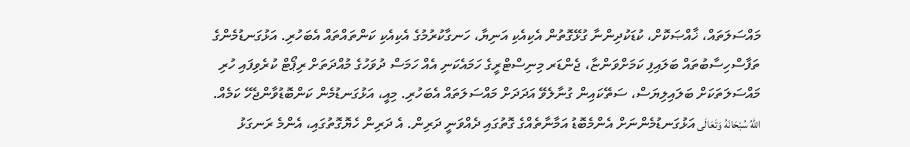މައްސަލަތައް، ޚާއްޞަކޮށް، ކުޑަކުދިންނާ ގުޅޭގޮތުން އެކިއެކި އަނިޔާ، ހަނގާކުރުމުގެ އެކިއެކި ކަންތައްތައް އެބަހުރި. އަޅުގަނޑުމެންގެ ތަފާސްހިސާބުތައް ބަލައިފި ކަމަށްވަންޏާ، ޖެންޑަރ މިނިސްޓްރީގެ ހަމައެކަނި އެއް ހަމަސް ދުވަހުގެ މުއްދަތަށް ރިޕޯޓް ކުރެވިފައި ހުރި މައްސަލަތަކަށް ބަލައިލިޔަސް، ސަތޭކައިން ގުނާލެވޭ އަދަދަށް މައްސަލަތައް އެބަހުރި. މިއީ، އަޅުގަނޑުމެން ކަންބޮޑުވާންޖެހޭ ކަމެއް. اللهُ سُبْحَانَهُ وَتَعَالَى އަޅުގަނޑުމެންނަށް އެންމެބޮޑު އަމާނާތެއްގެ ގޮތުގައި ދެއްވަނީ ދަރިން. އެ ދަރިން ހެޔޮގޮތުގައި، އެންމެ ރަނގަޅު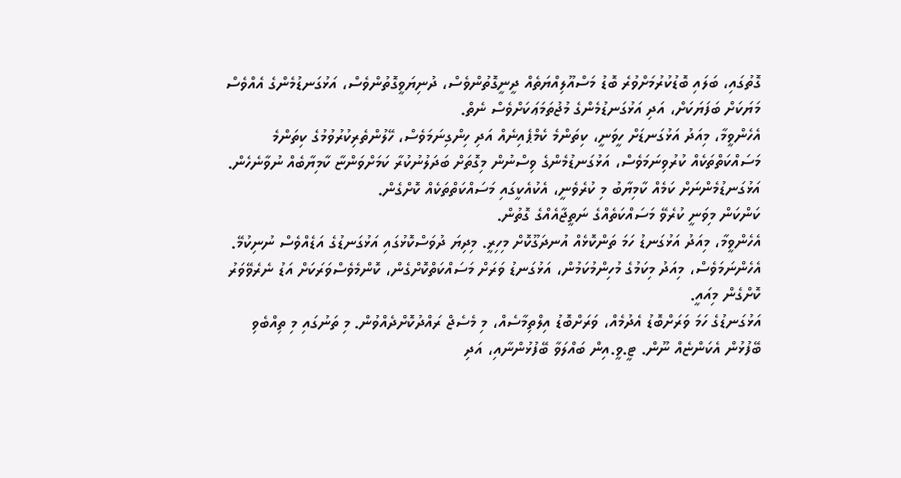ގޮތުގައި، ބަލައި ބޮޑުކުރުމަށްވުރެ ބޮޑު މަސްއޫލިއްޔަތެއް ދީނީގޮތުންވެސް، ދުނިޔަވީގޮތުންވެސް، އަޅުގަނޑުމެންގެ އެއްވެސް މަޔަކަށް ބަފަޔަކަށް، އަދި އަޅުގަނޑުމެންގެ މުޖުތަމަޢަކަށްވެސް ނެތް.
އެހެންވީމާ، މިއަދު އަޅުގަނޑަށް ހީވަނީ، ކިތަންމެ ކެމްޕެއިނެއް އަދި ހިންގިނަމަވެސް، ހޭލުންތެރިކުރުވުމުގެ ކިތަންމެ މަސައްކަތްތަކެއް ކުރުވިނަމަވެސް، އަޅުގަނޑުމެންގެ ވިސްނުން މިގޮތަށް ބަދަލުނުކުރާ ކަމަށްވަންޏާ ކާމިޔާބެއް ނުވާނެހެން. އަޅުގަނޑުމެންނަށް ކަމެއް ކާމިޔާބު މި ކުރެވެނީ، އެކުއެކީގައި މަސައްކަތްތަކެއް ކޮށްގެން.
ކަންކަން މިވަނީ ކުރެވޭ މަސައްކަތެއްގެ ނަތީޖާއެއްގެ ގޮތުން.
އެހެންވީމާ، މިއަދު އަޅުގަނޑު ހަމަ ތަންކޮޅެއް އުނދަގޫކޮށް މިހިރީ. މިދިޔަ ދުވަސްކޮޅުގައި އަޅުގަނޑުގެ އަޑެއްވެސް ނުނިކުމޭ. އެހެންނަމަވެސް، މިއަދު މިކަމުގެ މުހިންމުކަމުން، އަޅުގަނޑު ވަރަށް މަސައްކަތްކޮށްގެން، ކޮންމެވެސްވަރަކަށް އަޑު ނެރެވޭވަރު ކޮށްގެން މިއައީ.
އަޅުގަނޑުގެ ހަމަ ވަރަށްބޮޑު އެދުމެއް، ވަރަށްބޮޑު އިލްތިމާސެއް، މި މެސެޖް ރައްދުކޮށްދެއްވުން. މި ތަނުގައި މި ތިއްބެވި ބޭފުޅުން އެކަންޏެއް ނޫން. ޓީ.ވީ.އިން ބައްލަވާ ބޭފުޅުންނާއި، އަދި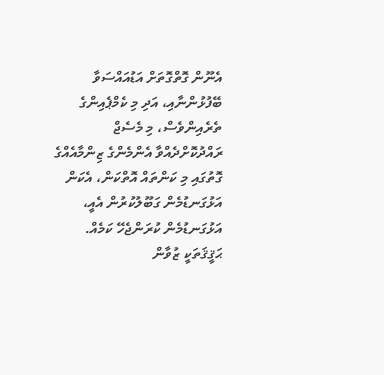އެނޫން ގޮތްގޮތަށް އަޑުއައްސަވާ ބޭފުޅުންނާއި، އަދި މި ކެމްޕެއިންގެ ތެރެއިންވެސް، މި މެސެޖް ރައްދުކޮށްދެއްވާ އެންމެންގެ ޒިންމާއެއްގެ ގޮތުގައި މި ކަންތައް އޮތްކަން، އެކަން އަޅުގަނޑުމެން ގަބޫލުކުރުން އެއީ، އަޅުގަނޑުމެން ކުރަންޖެހޭ ކަމެއް.
ޙަޤީޤަތަކީ ޒުވާން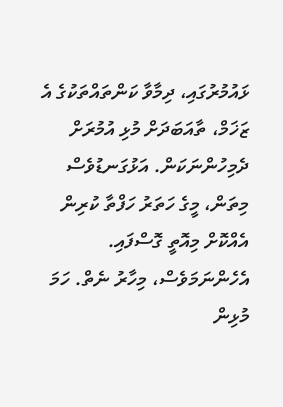ޅައުމުރުގައި، ދިމާވާ ކަންތައްތަކުގެ އެ ޒަޚަމް، ތާއަބަދަށް މުޅި އުމުރަށް ދެމިހުންނަކަން. އަޅުގަނޑުވެސް މިތަން، މީގެ ހަތަރު ހަފްތާ ކުރިން އެއްކޮށް މިއޮތީ ގޮސްފައި. އެހެންނަމަވެސް، މިހާރު ނެތް. ހަމަ މުޅިން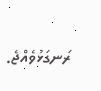ރަނގަޅުވެއްޖެ.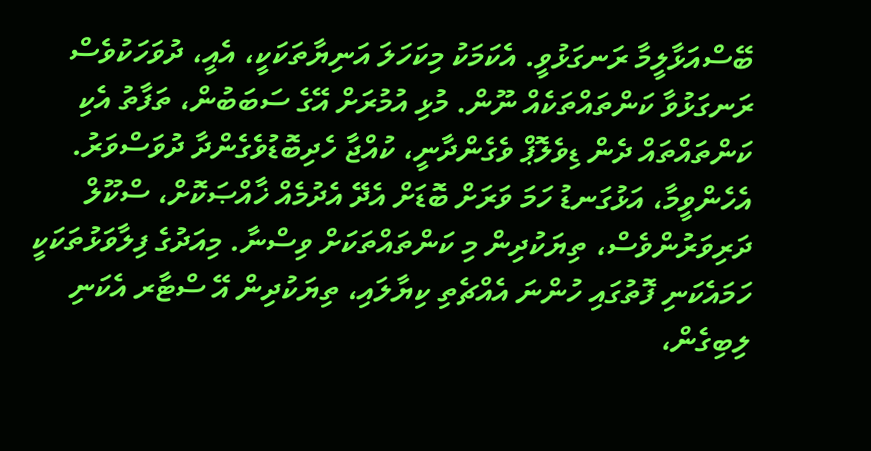ބޭސްއަޅާލީމާ ރަނގަޅުވީ. އެކަމަކު މިކަހަލަ އަނިޔާތަކަކީ، އެއީ، ދުވަހަކުވެސް ރަނގަޅުވާ ކަންތައްތަކެއް ނޫން. މުޅި އުމުރަށް އޭގެ ސަބަބުން، ތަފާތު އެކި ކަންތައްތައް ދެން ޑިވެލޮޕް ވެގެންދާނީ، ކުއްޖާ ހެދިބޮޑުވެގެންދާ ދުވަސްވަރު.
އެހެންވީމާ، އަޅުގަނޑު ހަމަ ވަރަށް ބޮޑަށް އެދޭ އެދުމެއް ޚާއްޞަކޮށް، ސްކޫލް ދަރިވަރުންވެސް، ތިޔަކުދިން މި ކަންތައްތަކަށް ވިސްނާ. މިއަދުގެ ފިލާވަޅުތަކަކީ ހަމައެކަނި ފޮތުގައި ހުންނަ އެއްޗެތި ކިޔާލައި، ތިޔަކުދިން އޭ ސްޓާރ އެކަނި ލިބިގެން،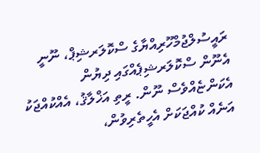ރައީސުލްޖުމްހޫރިއްޔާގެ ސްކޮލަރޝިޕް، ނޫނީ އެނޫން ސްކޮލަރޝިޕެއްގައި ދިޔުން އެކަންޏެއްވެސް ނޫން. ރީތި އަޚްލާޤު، އެއްކުއްޖަކު އަނެއް ކުއްޖަކަށް އެހީތެރިވުން،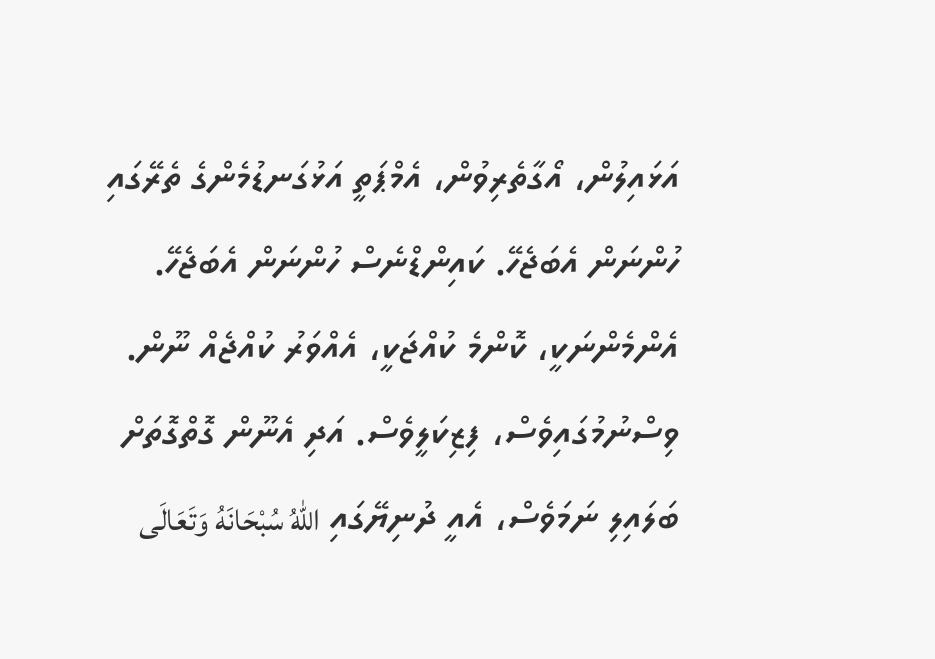އަޅައިލުން، އޯގާތެރިވުން، އެމްޕަތީ އަޅުގަނޑުމެންގެ ތެރޭގައި ހުންނަން އެބަޖެހޭ. ކައިންޑްނެސް ހުންނަން އެބަޖެހޭ. އެންމެންނަކީ، ކޮންމެ ކުއްޖަކީ، އެއްވަރު ކުއްޖެއް ނޫން. ވިސްނުމުގައިވެސް، ފިޒިކަލީވެސް. އަދި އެނޫން ގޮތްގޮތަށް ބަލައިލި ނަމަވެސް، އެއީ ދުނިޔޭގައި اللهُ سُبْحَانَهُ وَتَعَالَى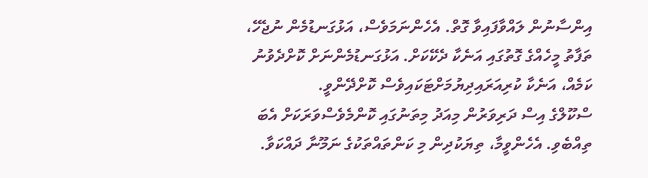އިންސާނުން ލައްވާފައިވާ ގޮތް. އެހެންނަމަވެސް، އަޅުގަނޑުމެން ނުޖެހޭ، ތަފާތު މީހެއްގެ ގޮތުގައި އަނެކާ ދެކޭކަށް. އަޅުގަނޑުމެންނަށް ކޮށްދެވުނު ކަމެއް، އަނެކާ ކުރިއަރައިދިޔުމަށްޓަކައިވެސް ކޮށްދޭންވީ.
ސްކޫލްގެ އިސް ދަރިވަރުން މިއަދު މިތަނުގައި ކޮންމެވެސްވަރަކަށް އެބަ ތިއްބެވި. އެހެންވީމާ، ތިޔަކުދިން މި ކަންތައްތަކުގެ ނަމޫނާ ދައްކަވާ.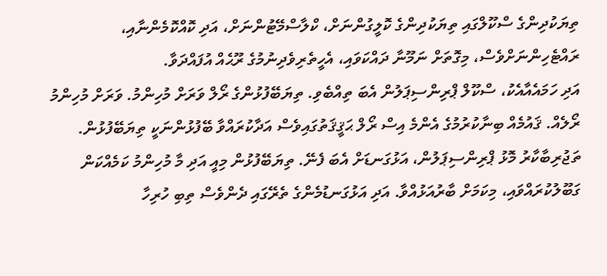ތިޔަކުދިންގެ ސްކޫލްގައި ތިޔަކުދިންގެ ކޮލީގުންނަށް، ކްލާސްމޭޓުންނަށް، އަދި ކޮއްކޮމެންނާއި، ރައްޓެހިންނަށްވެސް، މިގޮތަށް ނަމޫނާ ދައްކަވައި، އެހީތެރިވެދިނުމުގެ ރޫޙެއް އުފައްދަވާ.
އަދި ހަމައެއާއެކު، ސްކޫލް ޕްރިންސިޕަލުން އެބަ ތިއްބެވި. ތިޔަބޭފުޅުންގެ ރޯލް ވަރަށް މުހިންމު. ވަރަށް މުހިންމު ރޯލެއް. ޤައުމެއް ބިނާކުރުމުގެ އެންމެ އިސް ރޯލް ޙަޤީޤަތުގައިވެސް އަދާކުރައްވާ ބޭފުޅުންނަކީ ތިޔަބޭފުޅުން. ތަޖުރިބާކާރު މޮޅު ޕްރިންސިޕަލުން، އަޅުގަނޑަށް އެބަ ފެނޭ. ތިޔަބޭފުޅުން މިއީ އަދި މާ މުހިންމު ކަމެއްކަން ގަބޫލުކުރައްވައި، މިކަމަށް ބާރުއަޅުއްވާ. އަދި އަޅުގަނޑުމެންގެ ތެރޭގައި ދެންވެސް ތިބި ހުރިހާ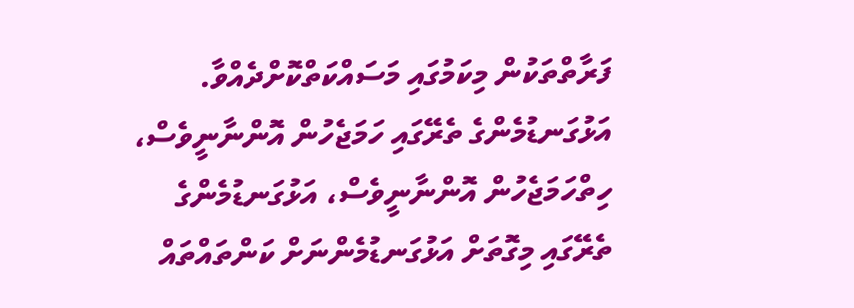ފަރާތްތަކުން މިކަމުގައި މަސައްކަތްކޮށްދެއްވާ. އަޅުގަނޑުމެންގެ ތެރޭގައި ހަމަޖެހުން އޮންނާނީވެސް، ހިތްހަމަޖެހުން އޮންނާނީވެސް، އަޅުގަނޑުމެންގެ ތެރޭގައި މިގޮތަށް އަޅުގަނޑުމެންނަށް ކަންތައްތައް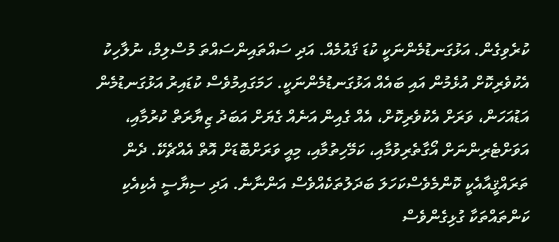ކުރެވިގެން. އަޅުގަނޑުމެންނަކީ ކުޑަ ޤައުމެއް. އަދި ސައްތައިންސައްތަ މުސްލިމް، ނުލާހިކު އެކުވެރިކޮށް އުޅެމުން އައި ބައެއް އަޅުގަނޑުމެންނަކީ. ހަމަގައިމުވެސް ކުޑައިރު އަޅުގަނޑުމެން އަޑުއަހަން، ވަރަށް އެކުވެރިކޮށް، އެއް ގެއިން އަނެއް ގެޔަށް އަބަދު ޒިޔާރަތް ކުރުމާއި، އަވަށްޓެރިންނަށް އޯގާތެރިވުމާއި، ކަމޭހިތުމާއި، މިއީ ވަރަށްބޮޑަށް އޮތް އެއްޗެކޭ. ދެން ތަރައްޤީއާއެކީ ކޮންމެވެސްކަހަލަ ބަދަލުތަކެއްވެސް އަންނާނެ. އަދި ސިޔާސީ އެކިއެކި ކަންތައްތަކާ ގުޅިގެންވެސް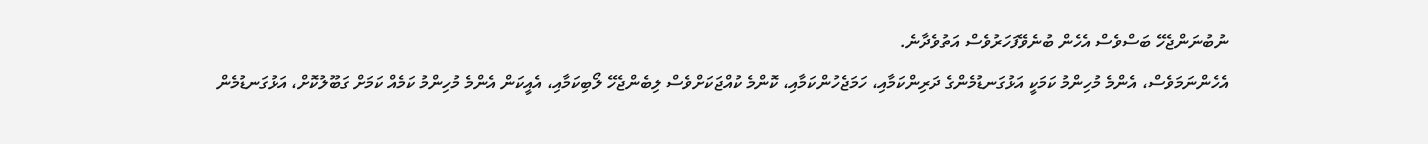ނުބުނަންޖެހޭ ބަސްވެސް އެހެން ބުނެވޭފަހަރުވެސް އަތުވެދާނެ.
އެހެންނަމަވެސް، އެންމެ މުހިންމު ކަމަކީ އަޅުގަނޑުމެންގެ ދަރިންކަމާއި، ހަމަޖެހުންކަމާއި، ކޮންމެ ކުއްޖަކަށްވެސް ލިބެންޖެހޭ ލޯބިކަމާއި، އެއީކަން އެންމެ މުހިންމު ކަމެއް ކަމަށް ގަބޫލުކޮށް، އަޅުގަނޑުމެން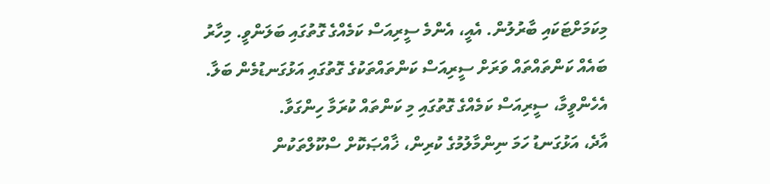މިކަމަށްޓަކައި ބާރުލުން. އެއީ، އެންމެ ސީރިއަސް ކަމެއްގެ ގޮތުގައި ބަލަންވީ. މިހާރު ބައެއް ކަންތައްތައް ވަރަށް ސީރިއަސް ކަންތައްތަކުގެ ގޮތުގައި އަޅުގަނޑުމެން ބަލާ. އެހެންވީމާ، ސީރިއަސް ކަމެއްގެ ގޮތުގައި މި ކަންތައް ކުރަމާ ހިންގަވާ.
އާދެ، އަޅުގަނޑު ހަމަ ނިންމާލުމުގެ ކުރިން، ޚާއްޞަކޮށް ސްކޫލްތަކުން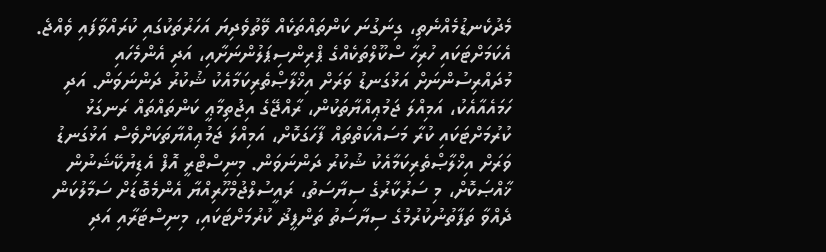މެދުކެނޑުމެއްނެތި، ގިނަގުނަ ކަންތައްތަކެއް ވޭތުވެދިޔަ އަހަރުތަކުގައި ކުރައްވާފައި ވެއްޖެ. އެކަމަށްޓަކައި ހުރިހާ ސްކޫލްތަކެއްގެ ޕްރިންސިޕަލުންނަށާއި، އަދި އެންމެހައި މުދައްރިސުންނަށް އަޅުގަނޑު ވަރަށް އިޚްލާޞްތެރިކަމާއެކު ޝުކުރު ދަންނަވަން. އަދި ހަމައެއާއެކު، އަމިއްލަ ޖަމުޢިއްޔާތަކުން، ރާއްޖޭގެ އިޖުތިމާޢީ ކަންތައްތައް ރަނގަޅު ކުރުމަށްޓަކައި ކުރާ މަސައްކަތްތައް ފާހަގަކޮށް، އަމިއްލަ ޖަމުޢިއްޔާތަކަށްވެސް އަޅުގަނޑު ވަރަށް އިޚްލާޞްތެރިކަމާއެކު ޝުކުރު ދަންނަވަން. މިނިސްޓްރީ އޮފް އެޑިޔުކޭޝަނުން ޚާއްޞަކޮށް، މި ސަރުކާރުގެ ސިޔާސަތު، ރައީސުލްޖުމްހޫރިއްޔާ އެންމެބޮޑަށް ސަމާލުކަން ދެއްވާ ތަފާތުނުކުރުމުގެ ސިޔާސަތު ތަންފީޛު ކުރުމަށްޓަކައި، މިނިސްޓަރާއި އަދި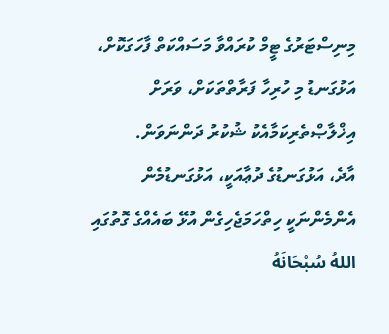މިނިސްޓަރުގެ ޓީމް ކުރައްވާ މަސައްކަތް ފާހަގަކޮށް، އަޅުގަނޑު މި ހުރިހާ ފަރާތްތަކަށް، ވަރަށް އިޚްލާޞްތެރިކަމާއެކު ޝުކުރު ދަންނަވަން.
އާދެ، އަޅުގަނޑުގެ ދުޢާއަކީ، އަޅުގަނޑުމެން އެންމެންނަކީ ހިތްހަމަޖެހިގެން އުޅޭ ބައެއްގެ ގޮތުގައި اللهُ سُبْحَانَهُ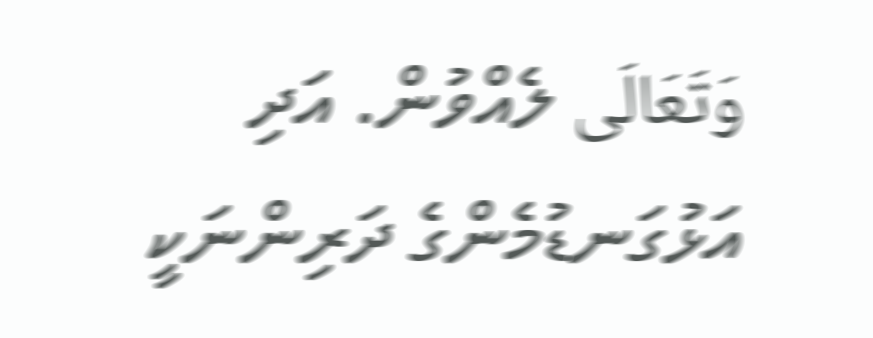وَتَعَالَى ލެއްވުން. އަދި އަޅުގަނޑުމެންގެ ދަރިންނަކީ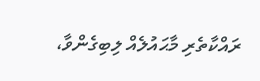ރައްކާތެރި މާޙައުލެއް ލިބިގެންވާ،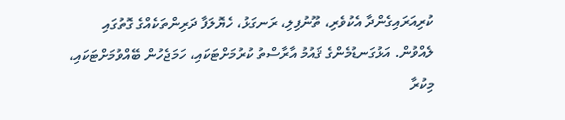ކުރިއަރައިގެންދާ އެކުވެރި، ތޫނުފިލި، ރަނގަޅު، ހެޔޮލަފާ ދަރިންތަކެއްގެ ގޮތުގައި ލެއްވުން. އަޅުގަނޑުމެންގެ ޤައުމު އާރާސްތު ކުރުމަށްޓަކައި، ހަމަޖެހުން ބޭއްވުމަށްޓަކައި، މިކުރާ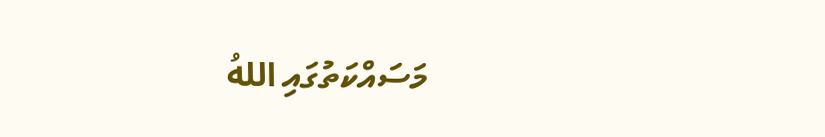މަސައްކަތުގައި اللهُ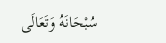سُبْحَانَهُ وَتَعَالَى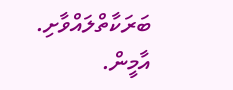ބަރަކާތްލައްވާށި. އާމީން.